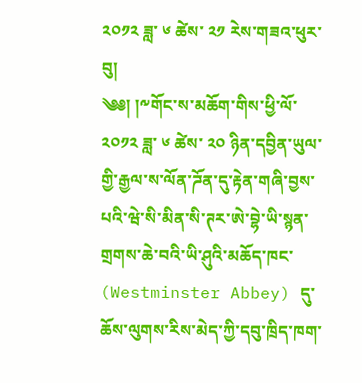༢༠༡༢ ཟླ་ ༦ ཚེས་ ༢༡ རེས་གཟའ་ཕུར་བུ།
༄༅། །༸གོང་ས་མཆོག་གིས་ཕྱི་ལོ་ ༢༠༡༢ ཟླ་ ༦ ཚེས་ ༢༠ ཉིན་དབྱིན་ཡུལ་གྱི་རྒྱལ་ས་ལོན་ཌོན་དུ་རྟེན་གཞི་བྱས་པའི་ཝེ་སི་མིན་སི་ཊར་ཨེ་བྷེ་ཡི་སྙན་གྲགས་ཆེ་བའི་ཡི་ཤུའི་མཆོད་ཁང་ (Westminster Abbey) དུ་ཆོས་ལུགས་རིས་མེད་ཀྱི་དབུ་ཁྲིད་ཁག་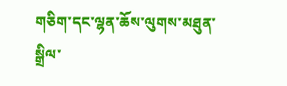གཅིག་དང་ལྷན་ཆོས་ལུགས་མཐུན་སྒྲིལ་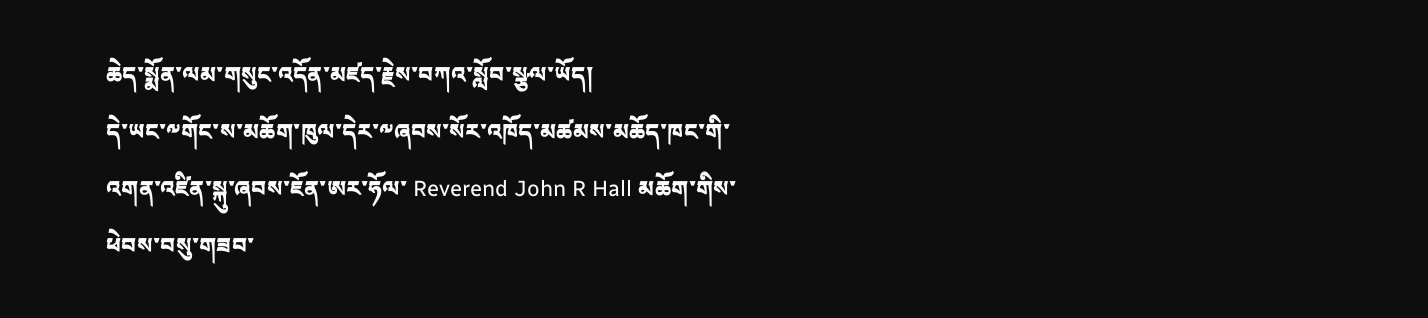ཆེད་སྨོན་ལམ་གསུང་འདོན་མཛད་རྗེས་བཀའ་སློབ་སྩལ་ཡོད།
དེ་ཡང་༸གོང་ས་མཆོག་ཁུལ་དེར་༸ཞབས་སོར་འཁོད་མཚམས་མཆོད་ཁང་གི་འགན་འཛིན་སྐུ་ཞབས་ཇོན་ཨར་ཧོལ་ Reverend John R Hall མཆོག་གིས་ཕེབས་བསུ་གཟབ་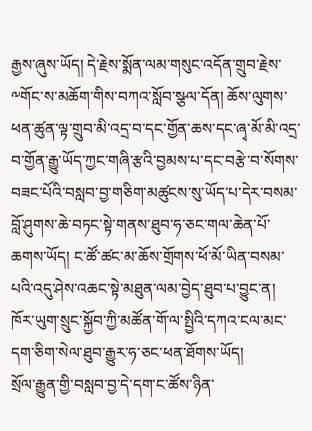རྒྱས་ཞུས་ཡོད། དེ་རྗེས་སྨོན་ལམ་གསུང་འདོན་གྲུབ་རྗེས་༸གོང་ས་མཆོག་གིས་བཀའ་སློབ་སྩལ་དོན། ཆོས་ལུགས་ཕན་ཚུན་ལྟ་གྲུབ་མི་འདྲ་བ་དང་གྱོན་ཆས་དང་ཞྭ་མོ་མི་འདྲ་བ་གྱོན་རྒྱུ་ཡོད་ཀྱང་གཞི་རྩའི་བྱམས་པ་དང་བརྩེ་བ་སོགས་བཟང་པོའི་བསླབ་བྱ་གཅིག་མཚུངས་སུ་ཡོད་པ་དེར་བསམ་བློ་ཤུགས་ཆེ་བཏང་སྟེ་གནས་ཐུབ་ཧ་ཅང་གལ་ཆེན་པོ་ཆགས་ཡོད། ང་ཚོ་ཚང་མ་ཆོས་གྲོགས་ཕོ་མོ་ཡིན་བསམ་པའི་འདུ་ཤེས་འཆང་སྟེ་མཐུན་ལམ་བྱེད་ཐུབ་པ་བྱུང་ན། ཁོར་ཡུག་སྲུང་སྐྱོབ་ཀྱི་མཚོན་གོ་ལ་སྤྱིའི་དཀའ་ངལ་མང་དག་ཅིག་སེལ་ཐུབ་རྒྱུར་ཧ་ཅང་ཕན་ཐོགས་ཡོད།
སྲོལ་རྒྱུན་གྱི་བསླབ་བྱ་དེ་དག་ང་ཚོས་ཉིན་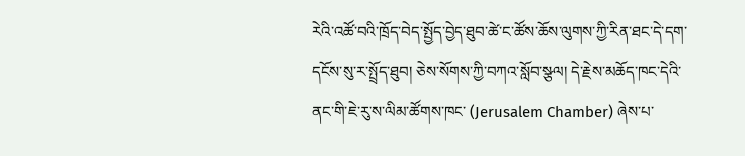རེའི་འཚོ་བའི་ཁྲོད་བེད་སྤྱོད་བྱེད་ཐུབ་ཚེ་ང་ཚོས་ཆོས་ལུགས་ཀྱི་རིན་ཐང་དེ་དག་དངོས་སུ་ར་སྤྲོད་ཐུབ། ཅེས་སོགས་ཀྱི་བཀའ་སློབ་སྩལ། དེ་རྗེས་མཆོད་ཁང་དེའི་ནང་གི་ཇེ་རུ་ས་ལིམ་ཚོགས་ཁང་ (Jerusalem Chamber) ཞེས་པ་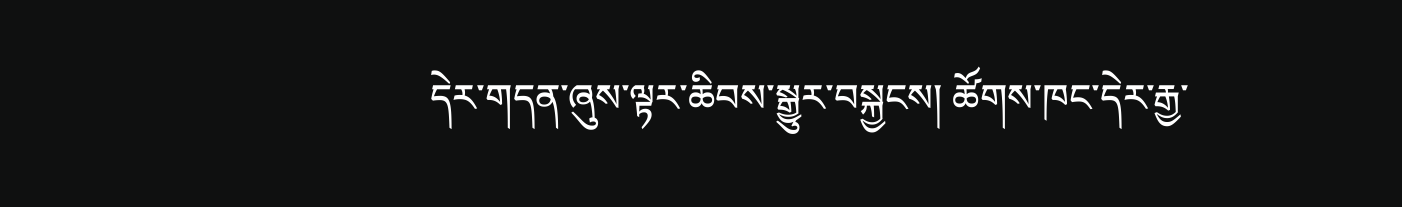དེར་གདན་ཞུས་ལྟར་ཆིབས་སྒྱུར་བསྐྱངས། ཚོགས་ཁང་དེར་རྒྱ་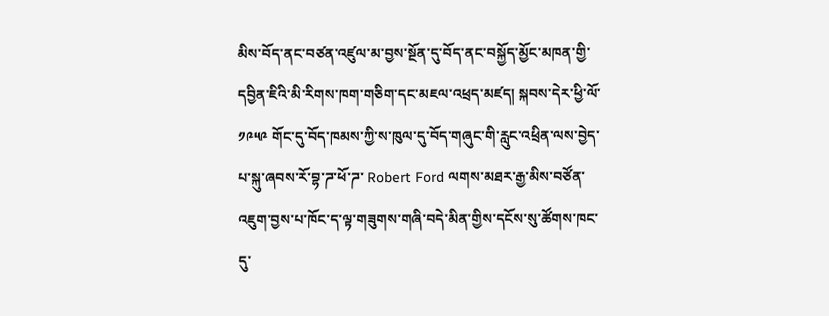མིས་བོད་ནང་བཙན་འཛུལ་མ་བྱས་སྔོན་དུ་བོད་ནང་བསྐྱོད་མྱོང་མཁན་གྱི་དབྱིན་ཇིའི་མི་རིགས་ཁག་གཅིག་དང་མཇལ་འཕྲད་མཛད། སྐབས་དེར་ཕྱི་ལོ་ ༡༩༥༩ གོང་དུ་བོད་ཁམས་ཀྱི་ས་ཁུལ་དུ་བོད་གཞུང་གི་རླུང་འཕྲིན་ལས་བྱེད་པ་སྐུ་ཞབས་རོ་བྷ་ཌ་ཕོ་ཌ་ Robert Ford ལགས་མཐར་རྒྱ་མིས་བཙོན་འཇུག་བྱས་པ་ཁོང་ད་ལྟ་གཟུགས་གཞི་བདེ་མིན་གྱིས་དངོས་སུ་ཚོགས་ཁང་དུ་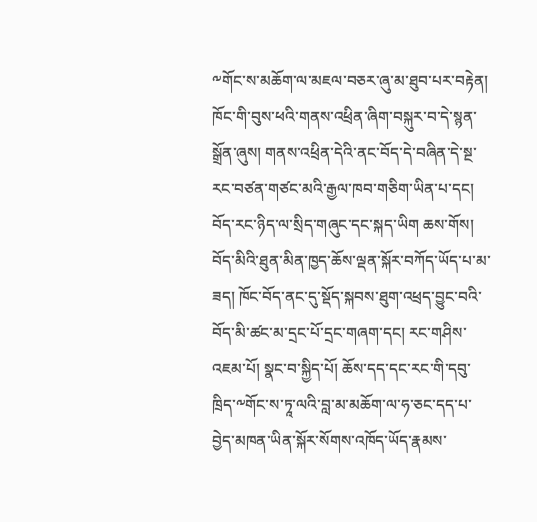༸གོང་ས་མཆོག་ལ་མཇལ་བཅར་ཞུ་མ་ཐུབ་པར་བརྟེན། ཁོང་གི་བུས་ཕའི་གནས་འཕྲིན་ཞིག་བསྐུར་བ་དེ་སྙན་སྒྲོན་ཞུས། གནས་འཕྲིན་དེའི་ནང་བོད་དེ་བཞིན་དེ་སྔ་རང་བཙན་གཙང་མའི་རྒྱལ་ཁབ་གཅིག་ཡིན་པ་དང། བོད་རང་ཉིད་ལ་སྲིད་གཞུང་དང་སྐད་ཡིག ཆས་གོས། བོད་མིའི་ཐུན་མིན་ཁྱད་ཆོས་ལྡན་སྐོར་བཀོད་ཡོད་པ་མ་ཟད། ཁོང་བོད་ནང་དུ་སྡོད་སྐབས་ཐུག་འཕྲད་བྱུང་བའི་བོད་མི་ཚང་མ་དྲང་པོ་དྲང་གཞག་དང། རང་གཤིས་འཇམ་པོ། སྣང་བ་སྐྱིད་པོ། ཆོས་དད་དང་རང་གི་དབུ་ཁྲིད་༸གོང་ས་ཏཱ་ལའི་བླ་མ་མཆོག་ལ་ཧ་ཅང་དད་པ་བྱེད་མཁན་ཡིན་སྐོར་སོགས་འཁོད་ཡོད་རྣམས་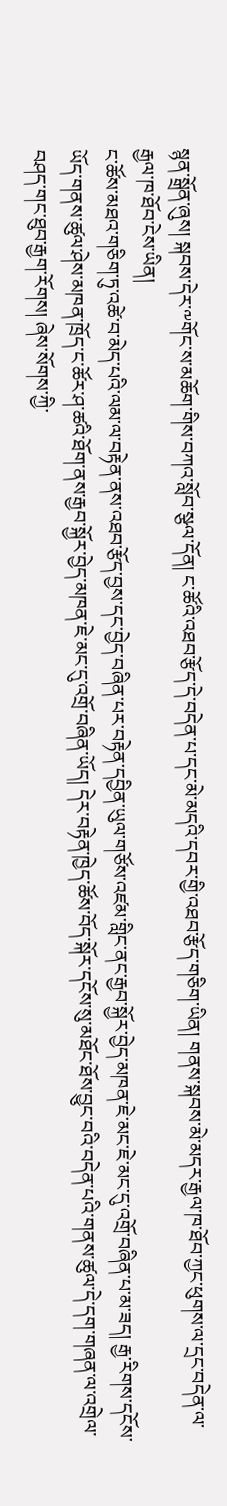སྙན་སྒྲོན་ཞུས། སྐབས་དེར་༸གོང་ས་མཆོག་གིས་བཀའ་སློབ་སྩལ་དོན། ང་ཚོའི་འཐབ་རྩོད་དེ་བདེན་པ་དང་མེ་མདའི་དབར་གྱི་འཐབ་རྩོད་གཅིག་ཡིན། གནས་སྐབས་མེ་མདར་རྒྱལ་ཁ་ཐོབ་ཀྱང་ཕུགས་ལ་དྲང་བདེན་ལ་རྒྱལ་ཁ་ཐོབ་ངེས་ཡིན།
ང་ཚོས་མཐའ་གཅིག་ཏུ་འཚེ་བ་མེད་པའི་ལམ་ལ་བརྟེན་ནས་འཐབ་རྩོད་བྱས་དང་བྱེད་བཞིན་པར་བརྟེན་དབྱིན་ཡུལ་གཙོས་འཛམ་གླིང་ནང་རྒྱབ་སྐྱོར་བྱེད་མཁན་ཇེ་མང་ཇེ་མང་དུ་འགྲོ་བཞིན་པ་མ་ཟད། རྒྱ་རིགས་དངོས་ཡོད་གནས་ཚུལ་ཤེས་མཁན་ཁྲོད་ང་ཚོར་ཤ་ཚའི་ཐོག་ནས་རྒྱབ་སྐྱོར་བྱེད་མཁན་ཇེ་མང་དུ་འགྲོ་བཞིན་ཡོད། དེར་བརྟེན་ཁྱེད་ཚོས་བོད་སྐོར་དངོས་སུ་མཐོང་ཐོས་བྱུང་བའི་བདེན་པའི་གནས་ཚུལ་དེ་དག་གཞན་ལ་འགྲེལ་བཤད་གང་ཐུབ་རྒྱག་རོགས། ཞེས་སོགས་ཀྱི་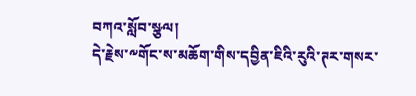བཀའ་སློབ་སྩལ།
དེ་རྗེས་༸གོང་ས་མཆོག་གིས་དབྱིན་ཇིའི་རུའི་ཊར་གསར་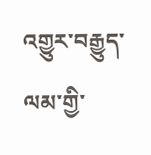འགྱུར་བརྒྱུད་ལམ་གྱི་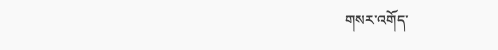གསར་འགོད་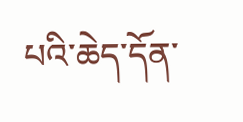པའི་ཆེད་དོན་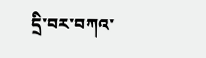དྲི་བར་བཀའ་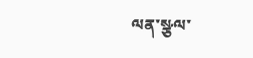ལན་སྩལ་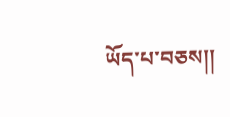ཡོད་པ་བཅས།།